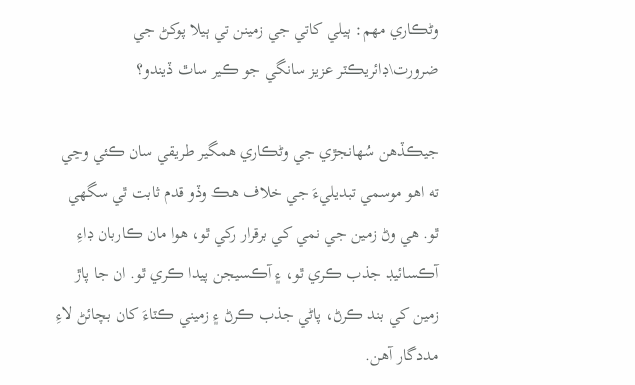وڻڪاري مهم: ٻيلي کاتي جي زمينن تي ٻيلا پوکڻ جي ضرورت\ڊائريڪٽر عزيز سانگي جو ڪير ساٿ ڏيندو؟

جيڪڏهن سُهانجڙي جي وڻڪاري همگير طريقي سان ڪئي وڃي ته اهو موسمي تبديليءَ جي خلاف هڪ وڏو قدم ثابت ٿي سگهي ٿو. هي وڻ زمين جي نمي کي برقرار رکي ٿو، هوا مان ڪاربان ڊاءِ آڪسائيڊ جذب ڪري ٿو، ۽ آڪسيجن پيدا ڪري ٿو. ان جا پاڙ زمين کي بند ڪرڻ، پاڻي جذب ڪرڻ ۽ زميني ڪٽاءَ کان بچائڻ لاءِ مددگار آهن.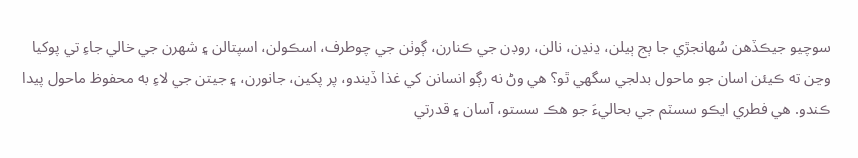سوچيو جيڪڏهن سُهانجڙي جا ٻج ٻيلن، ڍنڍن، نالن، روڊن جي ڪنارن، ڳوٺن جي چوطرف، اسڪولن، اسپتالن ۽ شهرن جي خالي جاءِ تي پوکيا وڃن ته ڪيئن اسان جو ماحول بدلجي سگهي ٿو؟ هي وڻ نه رڳو انسانن کي غذا ڏيندو، پر پکين، جانورن، ۽ جيتن جي لاءِ به محفوظ ماحول پيدا ڪندو. هي فطري ايڪو سسٽم جي بحاليءَ جو هڪ سستو، آسان ۽ قدرتي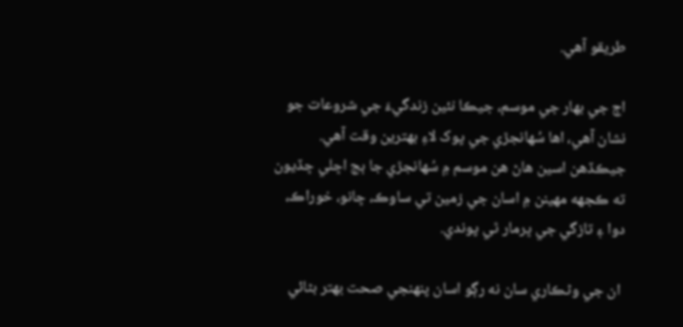طريقو آهي.

اڄ جي بهار جي موسم، جيڪا نئين زندگيءَ جي شروعات جو نشان آهي، اها سُهانجڙي جي پوک لاءِ بهترين وقت آهي. جيڪڏهن اسين هاڻ هن موسم ۾ سُهانجڙي جا ٻج اڇلي ڇڏيون ته ڪجهه مهينن ۾ اسان جي زمين تي ساوڪ، ڇانو، خوراڪ، دوا ۽ تازگي جي ڀرمار ٿي پوندي.

 ان جي وڻڪاري سان نه رڳو اسان پنهنجي صحت بهتر بڻائي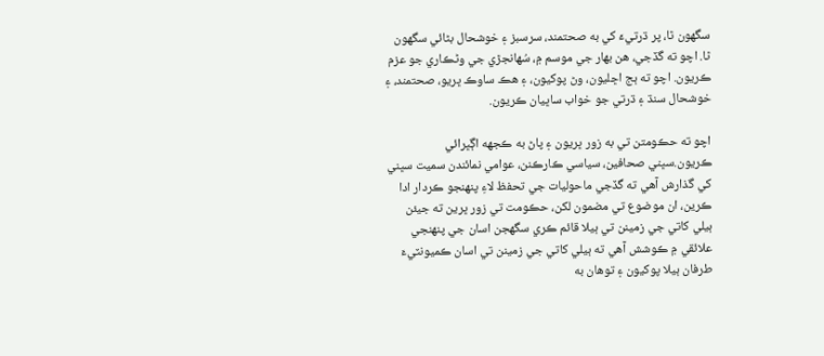سگهون ٿا، پر ڌرتيءَ کي به صحتمند، سرسبز ۽ خوشحال بڻائي سگهون ٿا. اچو ته گڏجي، هن بهار جي موسم ۾، سُهانجڙي جي وڻڪاري جو عزم ڪريون. اچو ته ٻج اڇليون، وڻ پوکيون، ۽ هڪ ساوڪ ڀريو، صحتمند، ۽ خوشحال سنڌ ۽ ڌرتي جو خواب ساڀيان ڪريون.

اچو ته حڪومتن تي به زور ڀريون ۽ پاڻ به ڪجهه اڳڀرائي ڪريون.سڀني صحافين، سياسي ڪارڪنن، عوامي نمائندن سميت سڀني کي گذارش آھي ته گڏجي ماحوليات جي تحفظ لاءِ پنھنجو ڪردار ادا ڪرين، ان موضوع تي مضمون لکن، حڪومت تي زور ڀرين ته جيئن ٻيلي کاتي جي زمينن تي ٻيلا قائم ڪري سگھجن اسان جي پنھنجي علائقي ۾ ڪوشش آھي ته ٻيلي کاتي جي زمينن تي اسان ڪميونٽيءَ طرفان ٻيلا پوکيون ۽ توھان به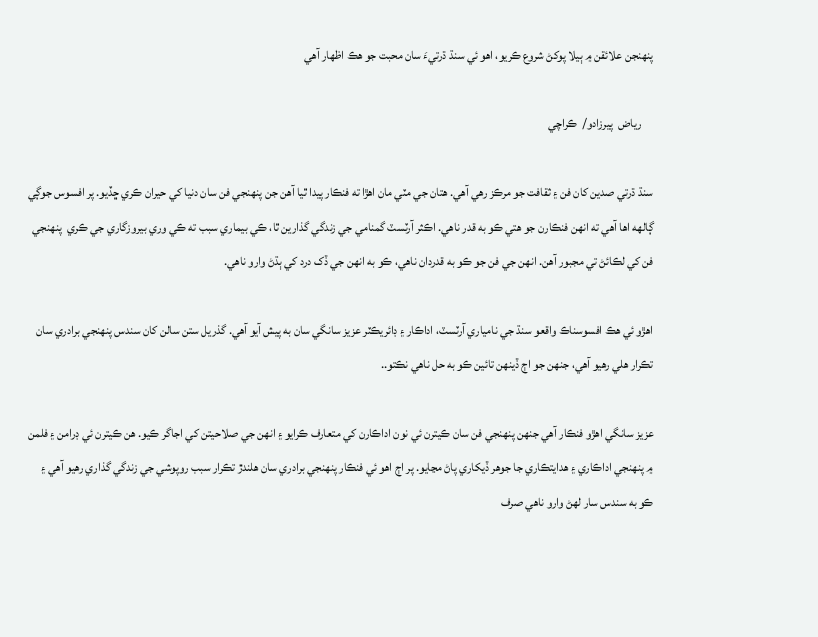پنھنجن علائقن ۾ ٻيلا پوکڻ شروع ڪريو، اھو ئي سنڌ ڌرتيءَ سان محبت جو ھڪ اظھار آھي

     رياض  پيرزادو/  ڪراچي

سنڌ ڌرتي صدين کان فن ۽ ثقافت جو مرڪز رهي آهي. هتان جي مٽي مان اهڙا ته فنڪار پيدا ٿيا آهن جن پنهنجي فن سان دنيا کي حيران ڪري ڇڏيو. پر افسوس جوڳي ڳالهه اها آهي ته انهن فنڪارن جو هتي ڪو به قدر ناهي. اڪثر آرٽسٽ گمنامي جي زندگي گذارين ٿا، ڪي بيماري سبب ته ڪي وري بيروزگاري جي ڪري  پنهنجي فن کي لڪائڻ تي مجبور آهن. انهن جي فن جو ڪو به قدردان ناهي، ڪو به انهن جي ڏک درد کي ٻڌڻ وارو ناهي.

اهڙو ئي هڪ افسوسناڪ واقعو سنڌ جي نامياري آرٽسٽ، اداڪار ۽ ڊائريڪٽر عزيز سانگي سان به پيش آيو آهي. گذريل ستن سالن کان سندس پنهنجي برادري سان تڪرار هلي رهيو آهي، جنهن جو اڄ ڏينهن تائين ڪو به حل ناهي نڪتو..

عزيز سانگي اهڙو فنڪار آهي جنهن پنهنجي فن سان ڪيترن ئي نون اداڪارن کي متعارف ڪرايو ۽ انهن جي صلاحيتن کي اجاگر ڪيو. هن ڪيترن ئي ڊرامن ۽ فلمن ۾ پنهنجي اداڪاري ۽ هدايتڪاري جا جوهر ڏيکاري پاڻ مڃايو. پر اڄ اهو ئي فنڪار پنهنجي برادري سان هلندڙ تڪرار سبب روپوشي جي زندگي گذاري رهيو آهي ۽ ڪو به سندس سار لهڻ وارو ناهي صرف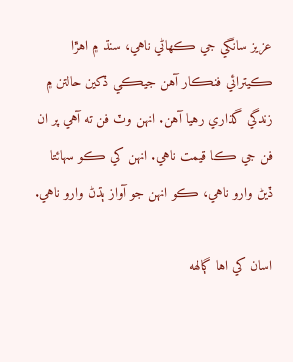عزيز سانگي جي ڪهاڻي ناهي، سنڌ ۾ اهڙا ڪيترائي فنڪار آهن جيڪي ڏکين حالتن ۾ زندگي گذاري رهيا آهن. انهن وٽ فن ته آهي پر ان فن جي ڪا قيمت ناهي. انهن کي ڪو سهائتا ڏيڻ وارو ناهي، ڪو انهن جو آواز ٻڌڻ وارو ناهي.

اسان کي اها ڳالهه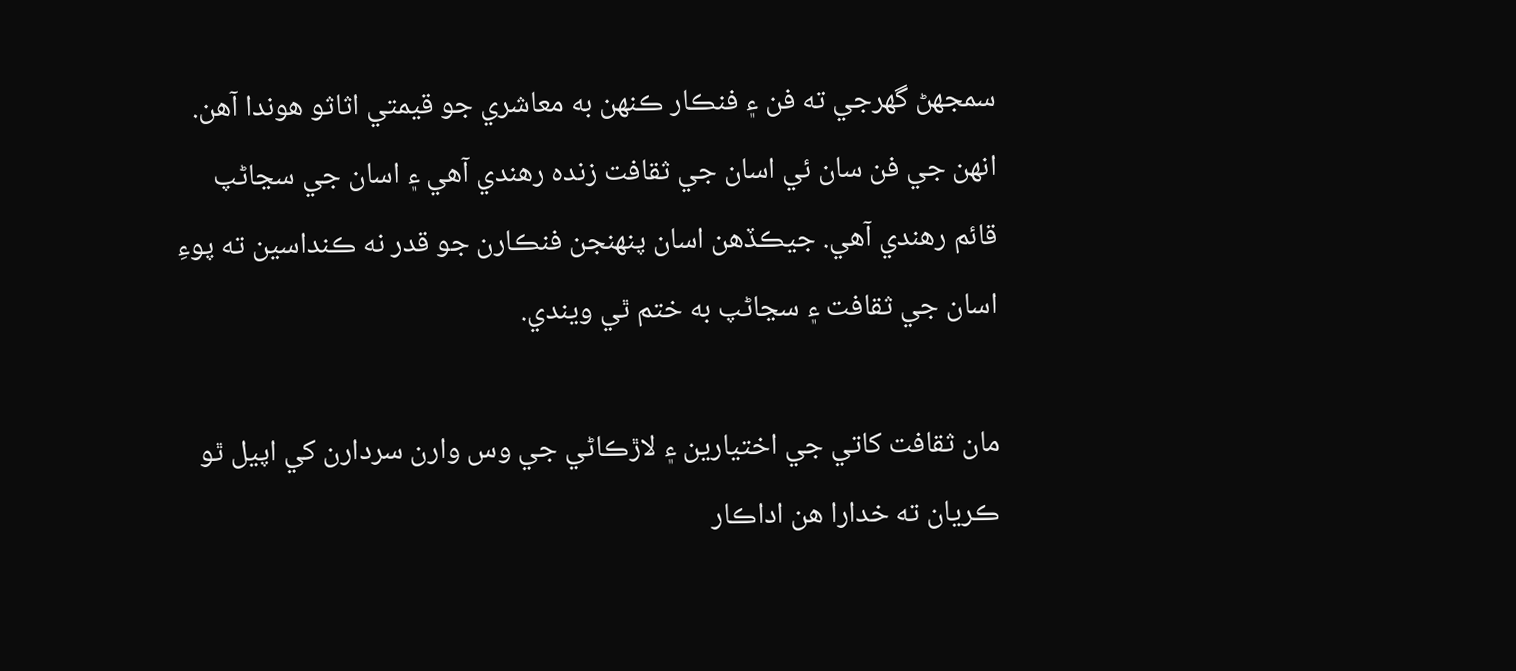سمجھڻ گهرجي ته فن ۽ فنڪار ڪنهن به معاشري جو قيمتي اثاثو هوندا آهن. انهن جي فن سان ئي اسان جي ثقافت زنده رهندي آهي ۽ اسان جي سڃاڻپ قائم رهندي آهي. جيڪڏهن اسان پنهنجن فنڪارن جو قدر نه ڪنداسين ته پوءِ اسان جي ثقافت ۽ سڃاڻپ به ختم ٿي ويندي.

مان ثقافت کاتي جي اختيارين ۽ لاڙڪاڻي جي وس وارن سردارن کي اپيل ٿو ڪريان ته خدارا هن اداڪار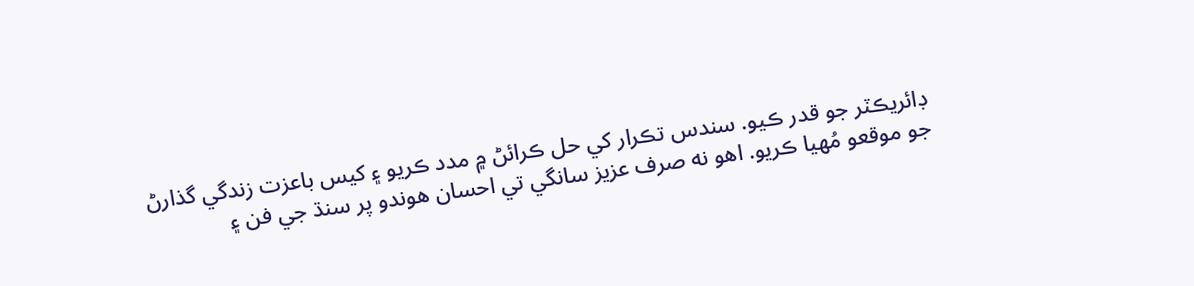ڊائريڪٽر جو قدر ڪيو. سندس تڪرار کي حل ڪرائڻ ۾ مدد ڪريو ۽ کيس باعزت زندگي گذارڻ جو موقعو مُهيا ڪريو. اهو نه صرف عزيز سانگي تي احسان هوندو پر سنڌ جي فن ۽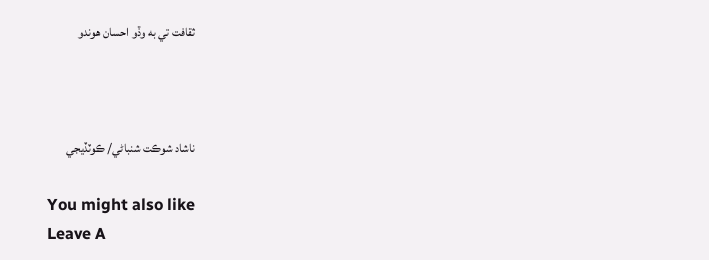ثقافت تي به وڏو احسان هوندو



ناشاد شوڪت شنباڻي/ ڪوٽڏيجي

You might also like
Leave A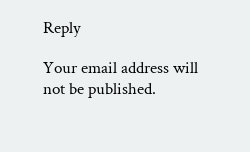Reply

Your email address will not be published.